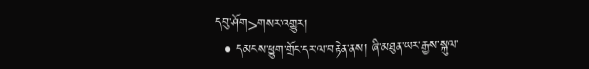དབུ་ཤོག>གསར་འགྱུར།
  • དམངས་ཕྱུག་གྲོང་དར་ལ་བརྟེན་ནས། ཞི་མཐུན་ཡར་རྒྱས་སྐུལ་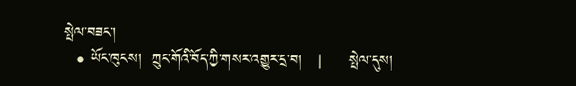སྤེལ་བཟང་།
  • ཡོང་ཁུངས།  ཀྲུང་གོའི་བོད་ཀྱི་གསར་འགྱུར་དྲ་བ།   |     སྤེལ་དུས།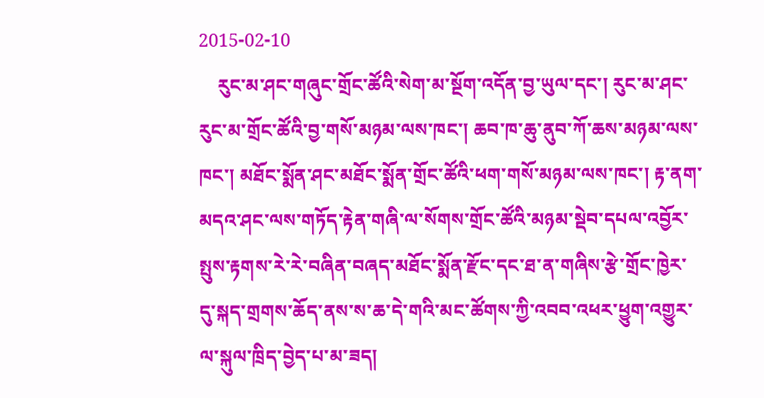2015-02-10
    རུང་མ་ཤང་གཞུང་གྲོང་ཚོའི་སེག་མ་སྔོག་འདོན་བྱ་ཡུལ་དང་། རུང་མ་ཤང་རུང་མ་གྲོང་ཚོའི་བྱ་གསོ་མཉམ་ལས་ཁང་། ཆབ་ཁ་ཆུ་ནུབ་ཀོ་ཆས་མཉམ་ལས་ཁང་། མཐོང་སྨོན་ཤང་མཐོང་སྨོན་གྲོང་ཚོའི་ཕག་གསོ་མཉམ་ལས་ཁང་། རྟ་ནག་མདའ་ཤང་ལས་གཏོད་རྟེན་གཞི་ལ་སོགས་གྲོང་ཚོའི་མཉམ་སྡེབ་དཔལ་འབྱོར་སྤུས་རྟགས་རེ་རེ་བཞིན་བཞད་མཐོང་སྨོན་རྫོང་དང་ཐ་ན་གཞིས་རྩེ་གྲོང་ཁྱེར་དུ་སྐད་གྲགས་ཆོད་ནས་ས་ཆ་དེ་གའི་མང་ཚོགས་ཀྱི་འབབ་འཕར་ཕྱུག་འགྱུར་ལ་སྐུལ་ཁྲིད་བྱེད་པ་མ་ཟད།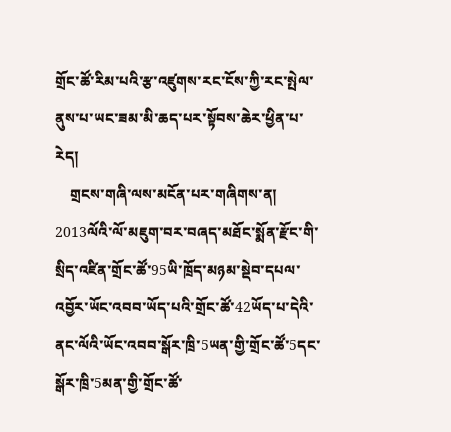གྲོང་ཚོ་རིམ་པའི་རྩ་འཛུགས་རང་ངོས་ཀྱི་རང་སྤེལ་ནུས་པ་ཡང་ཟམ་མི་ཆད་པར་སྟོབས་ཆེར་ཕྱིན་པ་རེད།
    གྲངས་གཞི་ལས་མངོན་པར་གཞིགས་ན། 2013ལོའི་ལོ་མཇུག་བར་བཞད་མཐོང་སྨོན་རྫོང་གི་སྲིད་འཛིན་གྲོང་ཚོ་95ཡི་ཁྲོད་མཉམ་སྡེབ་དཔལ་འབྱོར་ཡོང་འབབ་ཡོད་པའི་གྲོང་ཚོ་42ཡོད་པ་དེའི་ནང་ལོའི་ཡོང་འབབ་སྒོར་ཁྲི་5ཡན་གྱི་གྲོང་ཚོ་5དང་སྒོར་ཁྲི་5མན་གྱི་གྲོང་ཚོ་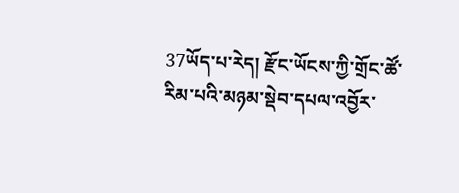37ཡོད་པ་རེད། རྫོང་ཡོངས་ཀྱི་གྲོང་ཚོ་རིམ་པའི་མཉམ་སྡེབ་དཔལ་འབྱོར་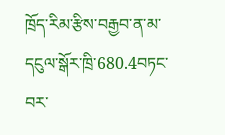ཁྲོད་རིམ་རྩིས་བརྒྱབ་ན་མ་དངུལ་སྒོར་ཁྲི་680.4བཏང་བར་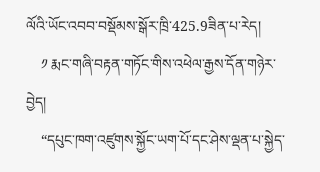ལོའི་ཡོང་འབབ་བསྡོམས་སྒོར་ཁྲི་425.9ཟིན་པ་རེད།
    ༡ རྨང་གཞི་བརྟན་གཏོང་གིས་འཕེལ་རྒྱས་དོན་གཉེར་བྱེད།
    “དཔུང་ཁག་འཛུགས་སྐྱོང་ཡག་པོ་དང་ཤེས་ལྡན་པ་སྐྱེད་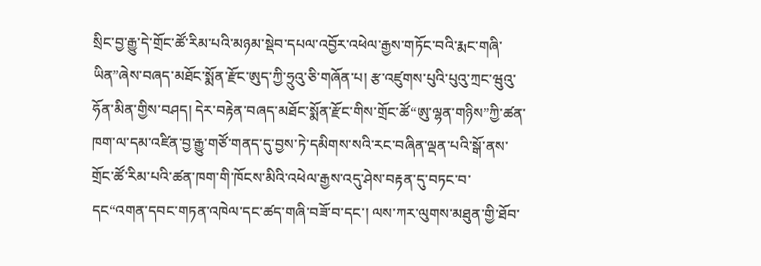སྲིང་བྱ་རྒྱུ་དེ་གྲོང་ཚོ་རིམ་པའི་མཉམ་སྡེབ་དཔལ་འབྱོར་འཕེལ་རྒྱས་གཏོང་བའི་རྨང་གཞི་ཡིན”ཞེས་བཞད་མཐོང་སྨོན་རྫོང་ཨུད་ཀྱི་ཧྲུའུ་ཅི་གཞོན་པ། རྩ་འཛུགས་པུའི་པུའུ་ཀྲང་ཝུའུ་ཧོན་མིན་གྱིས་བཤད། དེར་བརྟེན་བཞད་མཐོང་སྨོན་རྫོང་གིས་གྲོང་ཚོ“ཨུ་ལྷན་གཉིས”ཀྱི་ཚན་ཁག་ལ་དམ་འཛིན་བྱ་རྒྱུ་གཙོ་གནད་དུ་བྱས་ཏེ་དམིགས་སའི་རང་བཞིན་ལྡན་པའི་སྒོ་ནས་གྲོང་ཚོ་རིམ་པའི་ཚན་ཁག་གི་ཁོངས་མིའི་འཕེལ་རྒྱས་འདུ་ཤེས་བརྟན་དུ་བཏང་བ་དང“འགན་དབང་གཏན་འཁེལ་དང་ཚད་གཞི་བཟོ་བ་དང་། ལས་ཀར་ལུགས་མཐུན་གྱི་ཐོབ་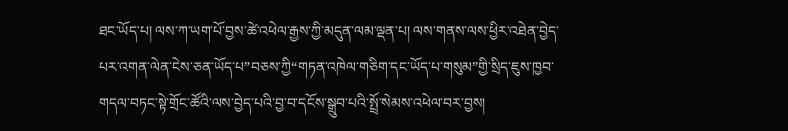ཐང་ཡོད་པ། ལས་ཀ་ཡག་པོ་བྱས་ཚེ་འཕེལ་རྒྱས་ཀྱི་མདུན་ལམ་ལྡན་པ། ལས་གནས་ལས་ཕྱིར་འཐེན་བྱེད་པར་འགན་ལེན་ངེས་ཅན་ཡོད་པ”བཅས་ཀྱི“གཏན་འཁེལ་གཅིག་དང་ཡོད་པ་གསུམ”གྱི་སྲིད་ཇུས་ཁྱབ་གདལ་བཏང་སྟེ་གྲོང་ཚོའི་ལས་བྱེད་པའི་བྱ་བ་དངོས་སྒྲུབ་པའི་སྤྲོ་སེམས་འཕེལ་བར་བྱས།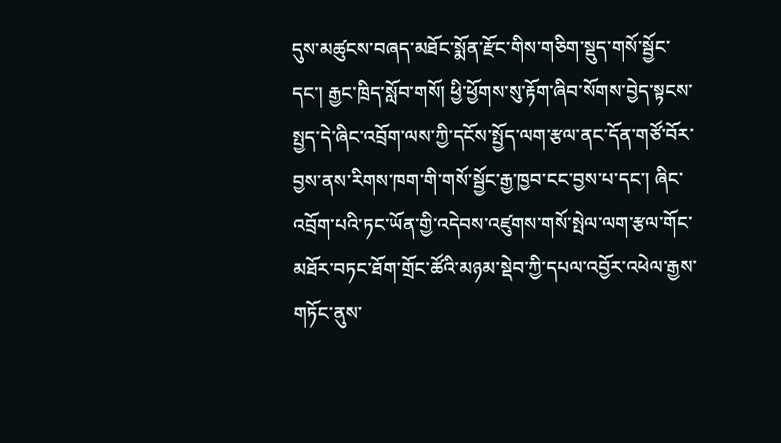དུས་མཚུངས་བཞད་མཐོང་སྨོན་རྫོང་གིས་གཅིག་སྡུད་གསོ་སྦྱོང་དང་། རྒྱང་ཁྲིད་སློབ་གསོ། ཕྱི་ཕྱོགས་སུ་རྟོག་ཞིབ་སོགས་བྱེད་སྟངས་སྤྱད་དེ་ཞིང་འབྲོག་ལས་ཀྱི་དངོས་སྤྱོད་ལག་རྩལ་ནང་དོན་གཙོ་བོར་བྱས་ནས་རིགས་ཁག་གི་གསོ་སྦྱོང་རྒྱ་ཁྱབ་ངང་བྱས་པ་དང་། ཞིང་འབྲོག་པའི་ཏང་ཡོན་གྱི་འདེབས་འཛུགས་གསོ་སྤེལ་ལག་རྩལ་གོང་མཐོར་བཏང་ཐོག་གྲོང་ཚོའི་མཉམ་སྡེབ་ཀྱི་དཔལ་འབྱོར་འཕེལ་རྒྱས་གཏོང་ནུས་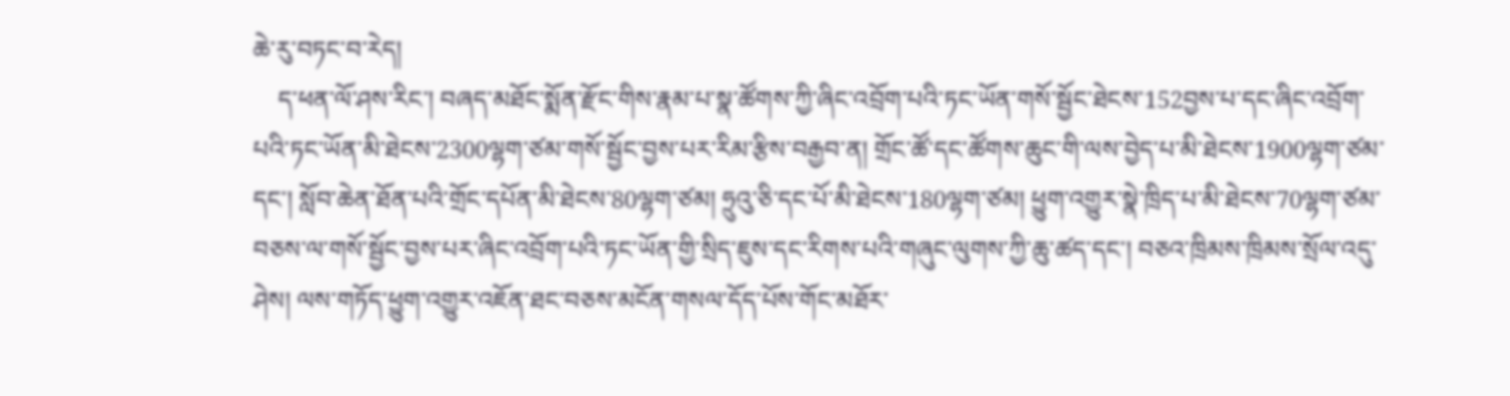ཆེ་རུ་བཏང་བ་རེད།
    ད་ཕན་ལོ་ཤས་རིང་། བཞད་མཐོང་སྨོན་རྫོང་གིས་རྣམ་པ་སྣ་ཚོགས་ཀྱི་ཞིང་འབྲོག་པའི་ཏང་ཡོན་གསོ་སྦྱོང་ཐེངས་152བྱས་པ་དང་ཞིང་འབྲོག་པའི་ཏང་ཡོན་མི་ཐེངས་2300ལྷག་ཙམ་གསོ་སྦྱོང་བྱས་པར་རིམ་རྩིས་བརྒྱབ་ན། གྲོང་ཚོ་དང་ཚོགས་ཆུང་གི་ལས་བྱེད་པ་མི་ཐེངས་1900ལྷག་ཙམ་དང་། སློབ་ཆེན་ཐོན་པའི་གྲོང་དཔོན་མི་ཐེངས་80ལྷག་ཙམ། ཧྲུའུ་ཅི་དང་པོ་མི་ཐེངས་180ལྷག་ཙམ། ཕྱུག་འགྱུར་སྣེ་ཁྲིད་པ་མི་ཐེངས་70ལྷག་ཙམ་བཅས་ལ་གསོ་སྦྱོང་བྱས་པར་ཞིང་འབྲོག་པའི་ཏང་ཡོན་གྱི་སྲིད་ཇུས་དང་རིགས་པའི་གཞུང་ལུགས་ཀྱི་ཆུ་ཚད་དང་། བཅའ་ཁྲིམས་ཁྲིམས་སྲོལ་འདུ་ཤེས། ལས་གཏོད་ཕྱུག་འགྱུར་འཇོན་ཐང་བཅས་མངོན་གསལ་དོད་པོས་གོང་མཐོར་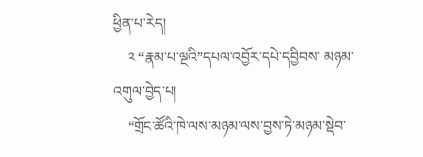ཕྱིན་པ་རེད།
    ༢ “རྣམ་པ་ལྔའི”དཔལ་འབྱོར་དཔེ་དབྱིབས་ མཉམ་འགུལ་བྱེད་པ།
    “གྲོང་ཚོའི་ཁེ་ལས་མཉམ་ལས་བྱས་ཏེ་མཉམ་སྡེབ་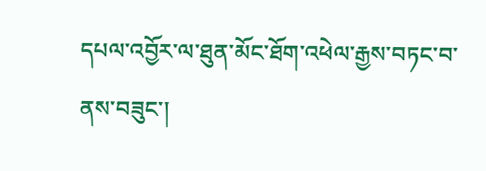དཔལ་འབྱོར་ལ་ཐུན་མོང་ཐོག་འཕེལ་རྒྱས་བཏང་བ་ནས་བཟུང་།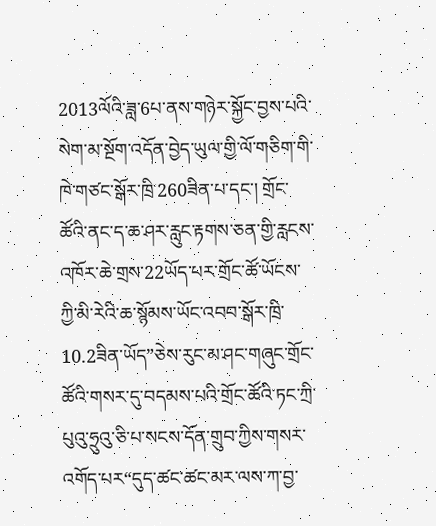2013ལོའི་ཟླ་6པ་ནས་གཉེར་སྐྱོང་བྱས་པའི་སེག་མ་སྔོག་འདོན་བྱེད་ཡུལ་གྱི་ལོ་གཅིག་གི་ཁེ་གཙང་སྒོར་ཁྲི་260ཟིན་པ་དང་། གྲོང་ཚོའི་ནང་ད་ཆ་ཤར་རླུང་རྟགས་ཅན་གྱི་རླངས་འཁོར་ཆེ་གྲས་22ཡོད་པར་གྲོང་ཚོ་ཡོངས་ཀྱི་མི་རེའི་ཆ་སྙོམས་ཡོང་འབབ་སྒོར་ཁྲི་10.2ཟིན་ཡོད”ཅེས་རུང་མ་ཤང་གཞུང་གྲོང་ཚོའི་གསར་དུ་བདམས་པའི་གྲོང་ཚོའི་ཏང་ཀྲི་པུའུ་ཧྲུའུ་ཅི་པ་སངས་དོན་གྲུབ་ཀྱིས་གསར་འགོད་པར“དུད་ཚང་ཚང་མར་ལས་ཀ་བྱ་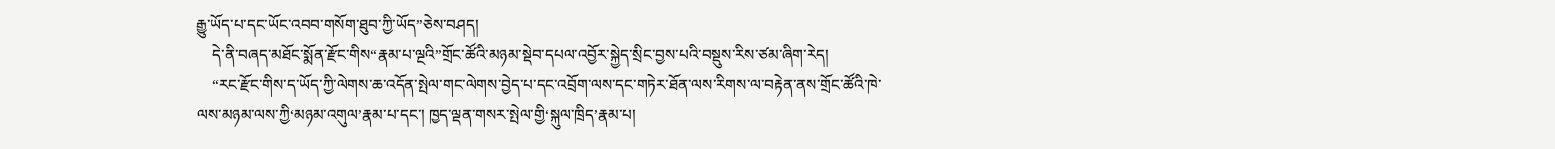རྒྱུ་ཡོད་པ་དང་ཡོང་འབབ་གསོག་ཐུབ་ཀྱི་ཡོད”ཅེས་བཤད།
    དེ་ནི་བཞད་མཐོང་སྨོན་རྫོང་གིས“རྣམ་པ་ལྔའི”གྲོང་ཚོའི་མཉམ་སྡེབ་དཔལ་འབྱོར་སྐྱེད་སྲིང་བྱས་པའི་བསྡུས་རིས་ཙམ་ཞིག་རེད།
    “རང་རྫོང་གིས་ད་ཡོད་ཀྱི་ལེགས་ཆ་འདོན་སྤེལ་གང་ལེགས་བྱེད་པ་དང་འབྲོག་ལས་དང་གཏེར་ཐོན་ལས་རིགས་ལ་བརྟེན་ནས་གྲོང་ཚོའི་ཁེ་ལས་མཉམ་ལས་ཀྱི‘མཉམ་འགུལ’རྣམ་པ་དང་། ཁྱད་ལྡན་གསར་སྤེལ་གྱི‘སྐུལ་ཁྲིད’རྣམ་པ།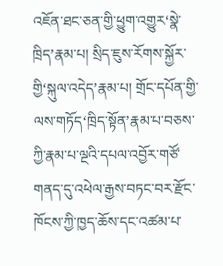འཇོན་ཐང་ཅན་གྱི་ཕྱུག་འགྱུར‘སྣེ་ཁྲིད’རྣམ་པ། སྲིད་ཇུས་རོགས་སྐྱོར་གྱི‘སྐུལ་འདེད’རྣམ་པ། གྲོང་དཔོན་གྱི་ལས་གཏོད‘ཁྲིད་སྟོན’རྣམ་པ་བཅས་ཀྱི་རྣམ་པ་ལྔའི་དཔལ་འབྱོར་གཙོ་གནད་དུ་འཕེལ་རྒྱས་བཏང་བར་རྫོང་ཁོངས་ཀྱི་ཁྱད་ཆོས་དང་འཚམ་པ་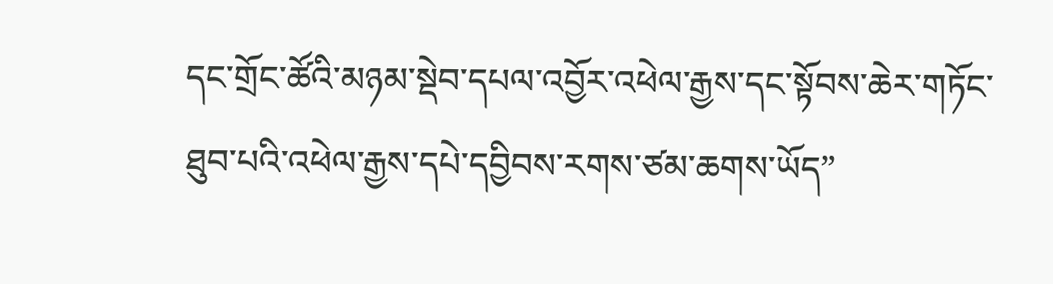དང་གྲོང་ཚོའི་མཉམ་སྡེབ་དཔལ་འབྱོར་འཕེལ་རྒྱས་དང་སྟོབས་ཆེར་གཏོང་ཐུབ་པའི་འཕེལ་རྒྱས་དཔེ་དབྱིབས་རགས་ཙམ་ཆགས་ཡོད”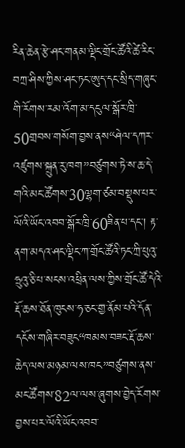རིན་ཆེན་རྩེ་ཤང་གནམ་ལྡིང་གྲོང་ཚོའི་ཚེ་རིང་བཀྲ་ཤིས་ཀྱིས་ཤང་ཏང་ཨུད་དང་སྲིད་གཞུང་གི་རོགས་རམ་འོག་མ་དངུལ་སྒོར་ཁྲི་50གྲབས་གསོག་བྱས་ནས“ཤེལ་དཀར་འཛུགས་སྐྲུན་རུ་ཁག”བཙུགས་ཏེ་ས་ཆ་དེ་གའི་མང་ཚོགས་30ལྷག་ཙམ་བསྡུས་པར་ལོའི་ཡོང་འབབ་སྒོར་ཁྲི་60ཟིན་པ་དང་། རྟ་ནག་མདའ་ཤང་ལྡིང་ཀ་གྲོང་ཚོའི་ཏང་ཀྲི་པུའུ་ཧྲུའུ་ཅི་པ་སངས་འཕྲིན་ལས་ཀྱིས་གྲོང་ཚོ་དེའི་རྡོ་ཆས་ཐོན་ཁུངས་ཧ་ཅང་གྱ་ནོམ་པའི་དོན་དངོས་གཞིར་བཟུང“ཁམས་བཟང་རྡོ་ཆས་ཆེད་ལས་མཉམ་ལས་ཁང”བཙུགས་ནས་མང་ཚོགས་82ལ་ལས་ཞུགས་བྱེད་རོགས་བྱས་པར་ལོའི་ཡོང་འབབ་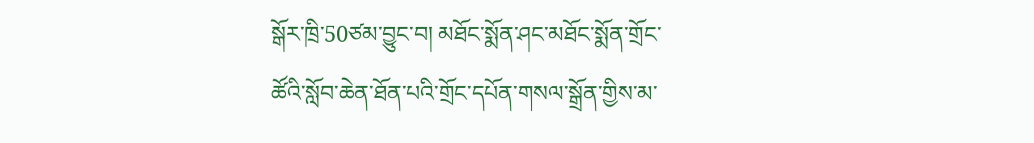སྒོར་ཁྲི་50ཙམ་བྱུང་བ། མཐོང་སྨོན་ཤང་མཐོང་སྨོན་གྲོང་ཚོའི་སློབ་ཆེན་ཐོན་པའི་གྲོང་དཔོན་གསལ་སྒྲོན་གྱིས་མ་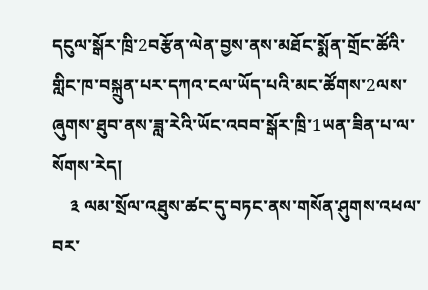དངུལ་སྒོར་ཁྲི་2བརྩོན་ལེན་བྱས་ནས་མཐོང་སྨོན་གྲོང་ཚོའི་གླིང་ཁ་བསྐྲུན་པར་དཀའ་ངལ་ཡོད་པའི་མང་ཚོགས་2ལས་ཞུགས་ཐུབ་ནས་ཟླ་རེའི་ཡོང་འབབ་སྒོར་ཁྲི་1ཡན་ཟིན་པ་ལ་སོགས་རེད།
    ༣ ལམ་སྲོལ་འཐུས་ཚང་དུ་བཏང་ནས་གསོན་ཤུགས་འཕལ་བར་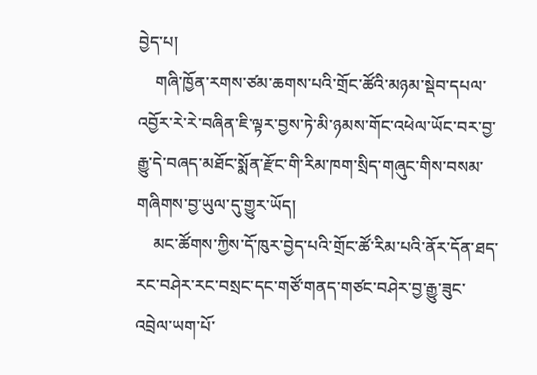བྱེད་པ།
    གཞི་ཁྱོན་རགས་ཙམ་ཆགས་པའི་གྲོང་ཚོའི་མཉམ་སྡེབ་དཔལ་འབྱོར་རེ་རེ་བཞིན་ཇི་ལྟར་བྱས་ཏེ་མི་ཉམས་གོང་འཕེལ་ཡོང་བར་བྱ་རྒྱུ་དེ་བཞད་མཐོང་སྨོན་རྫོང་གི་རིམ་ཁག་སྲིད་གཞུང་གིས་བསམ་གཞིགས་བྱ་ཡུལ་དུ་གྱུར་ཡོད།
    མང་ཚོགས་ཀྱིས་དོ་ཁུར་བྱེད་པའི་གྲོང་ཚོ་རིམ་པའི་ནོར་དོན་ཐད་རང་བཤེར་རང་བསྲང་དང་གཙོ་གནད་གཙང་བཤེར་བྱ་རྒྱུ་ཟུང་འབྲེལ་ཡག་པོ་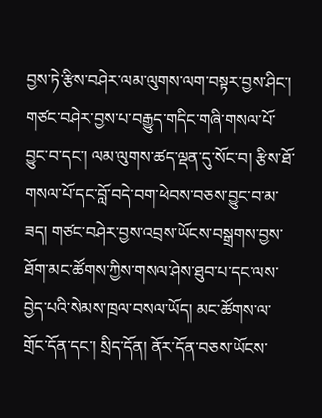བྱས་ཏེ་རྩིས་བཤེར་ལམ་ལུགས་ལག་བསྟར་བྱས་ཤིང་། གཙང་བཤེར་བྱས་པ་བརྒྱུད་གདིང་གཞི་གསལ་པོ་བྱུང་བ་དང་། ལམ་ལུགས་ཚད་ལྡན་དུ་སོང་བ། རྩིས་ཐོ་གསལ་པོ་དང་བློ་བདེ་བག་ཕེབས་བཅས་བྱུང་བ་མ་ཟད། གཙང་བཤེར་བྱས་འབྲས་ཡོངས་བསྒྲགས་བྱས་ཐོག་མང་ཚོགས་ཀྱིས་གསལ་ཤེས་ཐུབ་པ་དང་ལས་བྱེད་པའི་སེམས་ཁྲལ་བསལ་ཡོད། མང་ཚོགས་ལ་གྲོང་དོན་དང་། སྲིད་དོན། ནོར་དོན་བཅས་ཡོངས་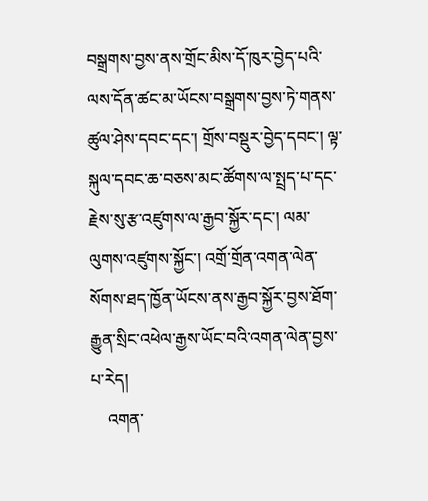བསྒྲགས་བྱས་ནས་གྲོང་མིས་དོ་ཁུར་བྱེད་པའི་ལས་དོན་ཚང་མ་ཡོངས་བསྒྲགས་བྱས་ཏེ་གནས་ཚུལ་ཤེས་དབང་དང་། གྲོས་བསྡུར་བྱེད་དབང་། ལྟ་སྐུལ་དབང་ཆ་བཅས་མང་ཚོགས་ལ་སྤྲད་པ་དང་རྗེས་སུ་རྩ་འཛུགས་ལ་རྒྱབ་སྐྱོར་དང་། ལམ་ལུགས་འཛུགས་སྐྱོང་། འགྲོ་གྲོན་འགན་ལེན་སོགས་ཐད་ཁྱོན་ཡོངས་ནས་རྒྱབ་སྐྱོར་བྱས་ཐོག་རྒྱུན་སྲིང་འཕེལ་རྒྱས་ཡོང་བའི་འགན་ལེན་བྱས་པ་རེད།
    འགན་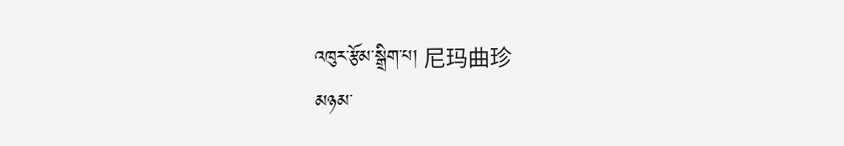འཁུར་རྩོམ་སྒྲིག་པ། 尼玛曲珍
མཉམ་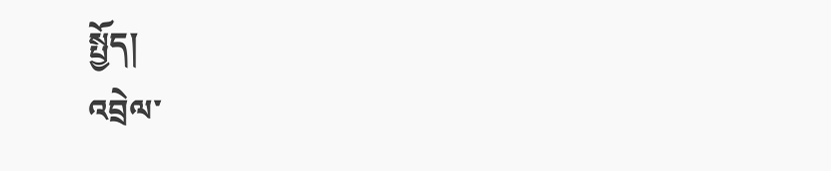སྤྱོད།
འབྲེལ་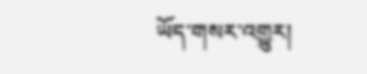ཡོད་གསར་འགྱུར།